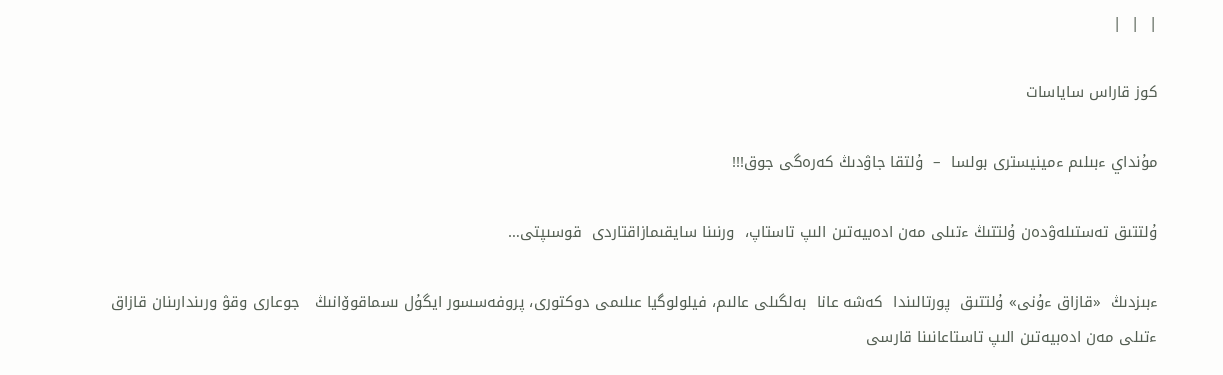|  |  |

كوز قاراس ساياسات

مۇنداي ءبىلىم ءمينيسترى بولسا  –  ۇلتقا جاۋدىڭ كەرەگى جوق!!!

ۇلتتىق تەستىلەۋدەن ۇلتتىڭ ءتىلى مەن ادەبيەتىن الىپ تاستاپ،  ورنىنا سايقىمازاقتاردى  قوسىپتى…

ءبىزدىڭ  «قازاق ءۇنى» ۇلتتىق  پورتالىندا  كەشە عانا  بەلگىلى عالىم، فيلولوگيا عىلىمى دوكتورى، پروفەسسور ايگۇل ىسماقوۆانىڭ   جوعارى وقۋ ورىندارىنان قازاق ءتىلى مەن ادەبيەتىن الىپ تاستاعانىنا قارسى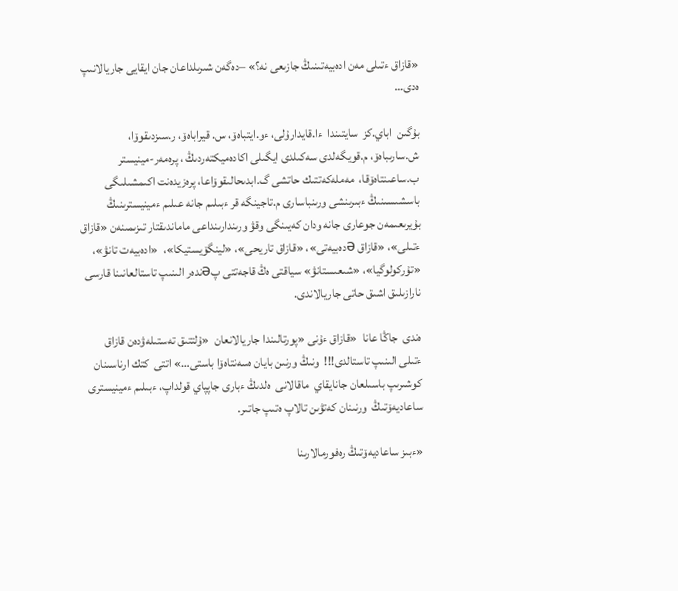«قازاق ءتىلى مەن ادەبيەتىنىڭ جازىعى نە؟» –دەگەن شىرىلداعان جان ايقايى جاريالانىپ ەدى…

بۇگىن  اباي.كز  سايتىندا  ءا.قايدارۇلى، ءو.ايتباەۆ، س. قيراباەۆ، ر.سىزدىقوۆا،  ش.سارىباەۆ، م.قويگەلدى سەكىلدى ايگىلى اكادەميكتەردىڭ ، پرەمەر-مينيستر ب.ساعىنتاەۆقا،  مەملەكەتتىك حاتشى گ.ابدىحالىقوۆاعا، پرەزيدەنت اكىمشىلىگى باسشىسىنىڭ ءبىرىنشى ورىنباسارى م.تاجينگە قر ءبىلىم جانە عىلىم ءمينيسترىنىڭ بۇيرىعىمەن جوعارى جانە ودان كەيىنگى وقۋ ورىندارىنداعى ماماندىقتار تىزىمىنەن «قازاق ءتىلى»، «قازاق əدەبيەتى»، «قازاق تاريحى»، «لينگۆيستيكا»،  «ادەبيەت تانۋ»، «تۇركولوگيا»، «شىعىستانۋ» سياقتى ەڭ قاجەتتى پəندەر الىنىپ تاستالعانىنا قارسى نارازىلىق اشىق حاتى جاريالاندى.

ەندى  جاڭا عانا  «قازاق ءۇنى «پورتالىندا جاريالانعان  «ۇلتتىق تەستىلەۋدەن قازاق ءتىلى الىنىپ تاستالدى!!!  ونىڭ ورنىن بايان ەسەنتاەۆا باستى…» اتتى  كتك ارناسىنان كوشىرىپ باسىلعان جانايقاي  ماقالانى  ەلدىڭ ءبارى جاپپاي قولداپ، ءبىلىم ءمينيسترى ساعاديەۆتىڭ  ورنىنان كەتۋىن تالاپ ەتىپ جاتىر.

«ءبىز ساعاديەۆتىڭ رەفورمالارىنا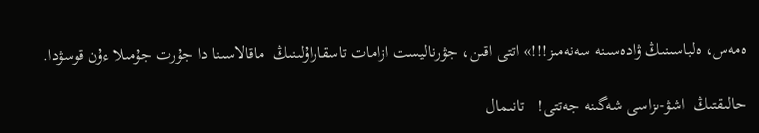ەمەس، ەلباسىنىڭ ۋادەسىنە سەنەمىز!!!» اتتى اقىن، جۋرناليست ازامات تاسقاراۇلىنىڭ  ماقالاسىنا دا جۇرت جۇمىلا ءۇن قوسۋدا.

حالىقتىڭ  اشۋ-ىزاسى شەگىنە جەتتى!   تانىمال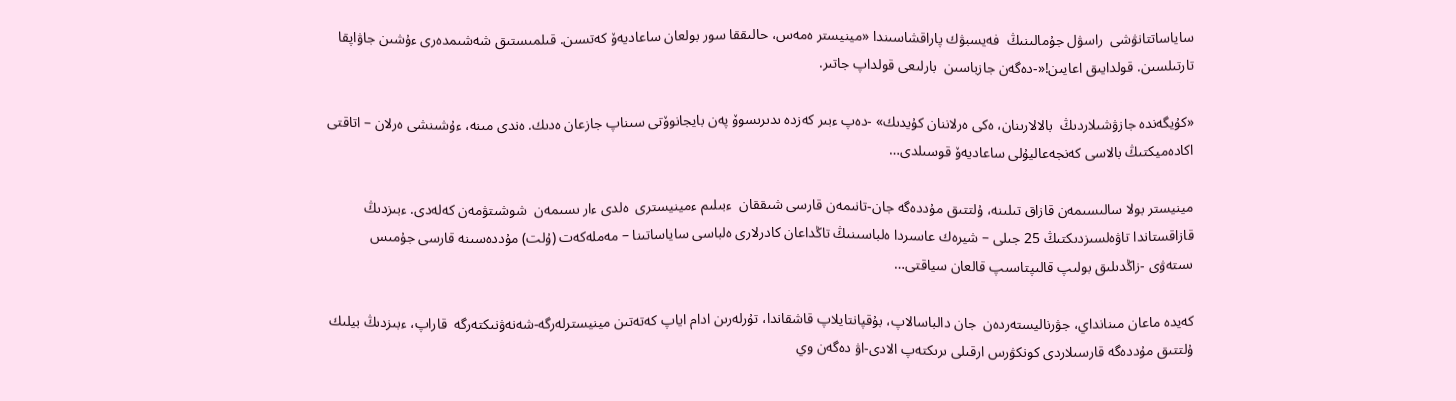ساياساتتانۋشى  راسۋل جۇمالىنىڭ  فەيسبۋك پاراقشاسىندا «مينيستر ەمەس، حالىققا سور بولعان ساعاديەۆ كەتسىن. قىلمىستىق شەشىمدەرى ءۇشىن جاۋاپقا تارتىلسىن. قولدايىق اعايىن!«-دەگەن جازباسىن  بارلىعى قولداپ جاتىر.

«كۇيگەندە جازۋشىلاردىڭ  بالالارىنان، ەكى ەرلاننان كۇيدىك» -دەپ ءبىر كەزدە ىدىرىسوۆ پەن بايجانوۆتى سىناپ جازعان ەدىك. ەندى مىنە، ءۇشىنشى ەرلان – اتاقتى اكادەميكتىڭ بالاسى كەنجەعاليۇلى ساعاديەۆ قوسىلدى…

مينيستر بولا سالىسىمەن قازاق تىلىنە، ۇلتتىق مۇددەگە جان-تانىمەن قارسى شىققان  ءبىلىم ءمينيسترى  ەلدى ءار ىسىمەن  شوشىتۋمەن كەلەدى. ءبىزدىڭ قازاقستاندا تاۋەلسىزدىكتىڭ 25 جىلى – شيرەك عاسىردا ەلباسىنىڭ تاڭداعان كادرلارى ەلباسى ساياساتىنا – مەملەكەت (ۇلت) مۇددەسىنە قارسى جۇمىس ىستەۋى -زاڭدىلىق بولىپ قالىپتاسىپ قالعان سياقتى…

كەيدە ماعان مىنانداي، جۋرناليستەردەن  جان دالباسالاپ، بۇقپانتايلاپ قاشقاندا، تۇرلەرىن ادام اياپ كەتەتىن مينيسترلەرگە-شەنەۋنىكتەرگە  قاراپ، ءبىزدىڭ بيلىك ۇلتتىق مۇددەگە قارسىلاردى كونكۋرس ارقىلى ىرىكتەپ الادى-اۋ دەگەن وي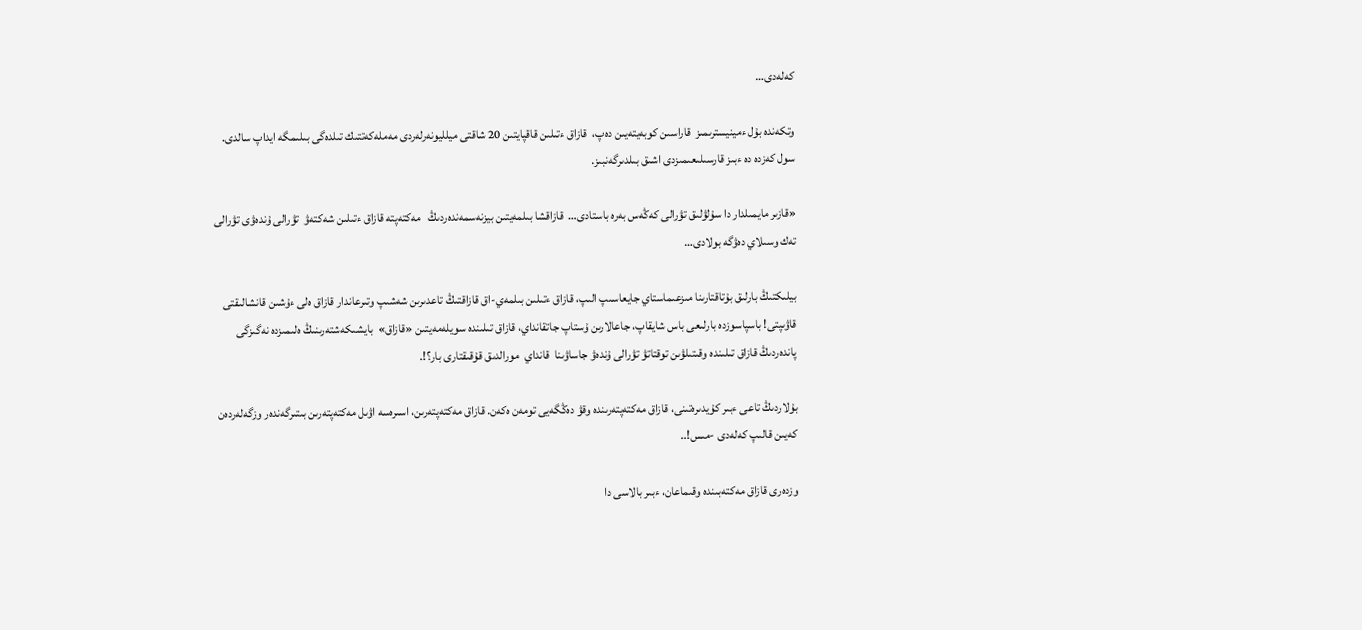كەلەدى…

وتكەندە بۇل ءمينيسترىمىز  قاراسىن كوبەيتەيىن دەپ،  قازاق ءتىلىن قاقپايتىن 20 شاقتى ميلليونەرلەردى مەملەكەتتىك تىلدەگى بىلىمگە ايداپ سالدى. سول كەزدە دە ءبىز قارسىلىعىمىزدى اشىق بىلدىرگەنبىز.

«قازىر مايمىلدار دا سۇلۋلىق تۋرالى كەڭەس بەرە باستادى…  قازاقشا بىلمەيتىن بيزنەسمەندەردىڭ   مەكتەپتە قازاق ءتىلىن شەكتەۋ  تۋرالى ۇندەۋى تۋرالى تەك وسىلاي دەۋگە بولادى…

بيلىكتىڭ بارلىق بۇتاقتارىنا مىزعىماستاي جايعاسىپ الىپ، قازاق ءتىلىن بىلمەي-اق قازاقتىڭ تاعدىرىن شەشىپ وتىرعاندار قازاق ەلى ءۇشىن قانشالىقتى قاۋىپتى! باسپاسوزدە بارلىعى باس شايقاپ، جاعالارىن ۇستاپ جاتقانداي، قازاق تىلىندە سويلەمەيتىن «قازاق»  بايشىكەشتەرىنىڭ ەلىمىزدە نەگىزگى پاندەردىڭ قازاق تىلىندە وقىتىلۋىن توقتاتۋ تۋرالى ۇندەۋ جاساۋىنا  قانداي  مورالدىق قۇقىقتارى بار؟!.

بۇلاردىڭ تاعى ءبىر كۇيدىرەتىنى، قازاق مەكتەپتەرىندە وقۋ دەڭگەيى تومەن ەكەن. قازاق مەكتەپتەرىن، اسىرەسە اۋىل مەكتەپتەرىن بىتىرگەندەر وزگەلەردەن كەيىن قالىپ كەلەدى -مىس!..

وزدەرى قازاق مەكتەبىندە وقىماعان، ءبىر بالاسى دا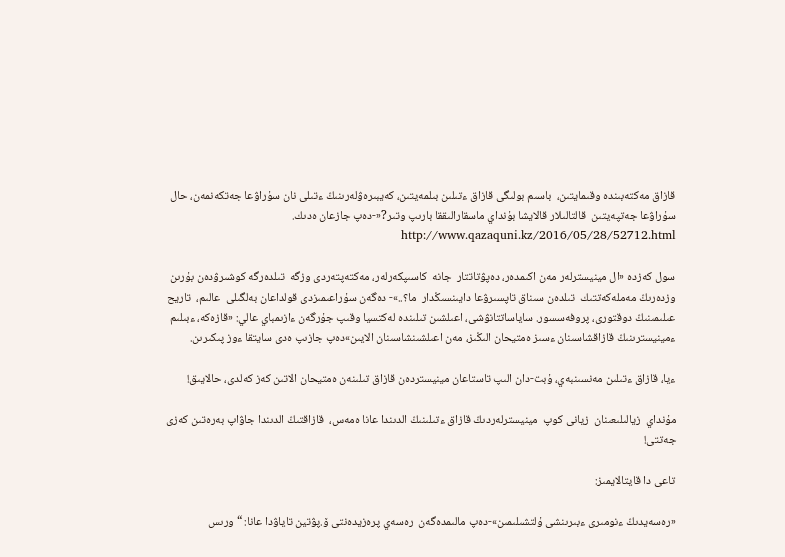قازاق مەكتەبىندە وقىمايتىن،  باسىم بولىگى قازاق ءتىلىن بىلمەيتىن، كەيبىرەۋلەرىنىڭ ءتىلى نان سۇراۋعا جەتكەنمەن، حال سۇراۋعا جەتپەيتىن  قالتالىلار قالايشا بۇنداي ماسقارالىققا بارىپ وتىر?«-دەپ جازعان ەدىك.  http://www.qazaquni.kz/2016/05/28/52712.html

سول كەزدە «ال مينيسترلەر مەن اكىمدەر، دەپۋتاتتار  جانە  كاسىپكەرلەر، مەكتەپتەردى وزگە  تىلدەرگە كوشىرۋدەن بۇرىن  وزدەرىڭ مەملەكەتتىك  تىلدەن سىناق تاپسىرۋعا دايىنسىڭدار  ما؟..»- دەگەن سۇراعىمىزدى قولداعان بەلگىلى  عالىم،  تاريح عىلىمىنىڭ دوقتورى، پروفەسسور. ساياساتتانۋشى، اعىلشىن تىلىندە لەكتسيا وقىپ جۇرگەن ءازىمباي عالي: «قازەكە، ءبىلىم ءمينيسترىنىڭ قازاقشاسىنان ءسىز ەمتيحان الىڭىز، مەن اعىلشىنشاسىنان الايىن»دەپ جازىپ ەدى سايتقا ءوز پىكىرىن.

ءيا، قازاق ءتىلىن مەنسىنبەي، ۇبت-دان الىپ تاستاعان مينيستردەن قازاق تىلىنەن ەمتيحان الاتىن كەز كەلدى، حالايىق!

مۇنداي  زيالىلىعىنان  زيانى كوپ  مينيسترلەردىڭ قازاق ءتىلىنىڭ الدىندا عانا ەمەس،  قازاقتىڭ الدىندا جاۋاپ بەرەتىن كەزى جەتتى!

تاعى دا قايتالايمىز:

«رەسەيدىڭ ءنومىرى ءبىرىنشى ۇلتشىلىمىن»-دەپ مالىمدەگەن  رەسەي پرەزيدەنتى ۆ.پۋتين تاياۋدا عانا: “ورىس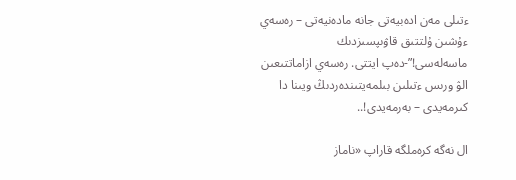ءتىلى مەن ادەبيەتى جانە مادەنيەتى – رەسەي ءۇشىن ۇلتتىق قاۋىپسىزدىك ماسەلەسى!”-دەپ ايتتى. رەسەي ازاماتتىعىن الۋ ورىس ءتىلىن بىلمەيتىندەردىڭ ويىنا دا كىرمەيدى – بەرمەيدى!..

ال نەگە كرەملگە قاراپ «ناماز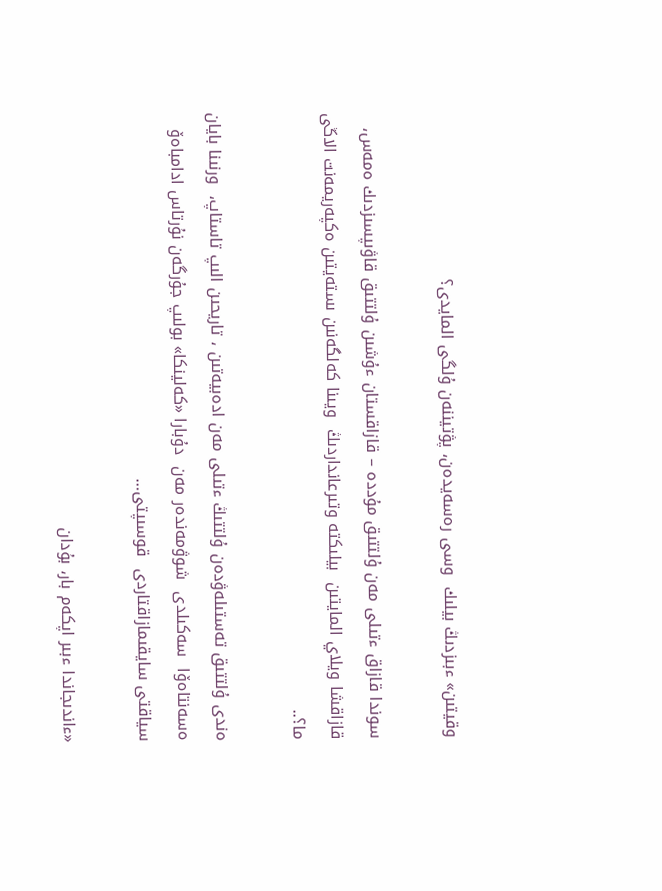وقيتىن» ءبىزدىڭ بيلىك  وسى رەسەيدەن، پۋتيننەن ۇلگى المايدى؟

سوندا قازاق ءتىلى مەن ۇلتتىق مۇددە – قازاقستان ءۇشىن ۇلتتىق قاۋىپسىزدىك ەمەس، قازاقشا ويلاي المايتىن  بيلىكتە وتىرعانداردىڭ  ويىنا كەلگەنىن ىستەيتىن ەكپەريمەنت الاڭى ما؟..

ەندى ۇلتتىق تەستىلەۋدەن ۇلتتىڭ ءتىلى مەن ادەبيەتىن ، تاريحىن الىپ تاستاپ،  ورنىنا بايان ەسەنتاەۆا  سەكىلدى  شوۋمەندەر مەن  دۇبارا «كەلينكا» بولىپ جۇرگەن نۇرتاس ادامباەۆ سياقتى سايقىمازاقتاردى  قوسىپتى…

«ءاندىجاندا ءبىر اپكەم بار، بۇدان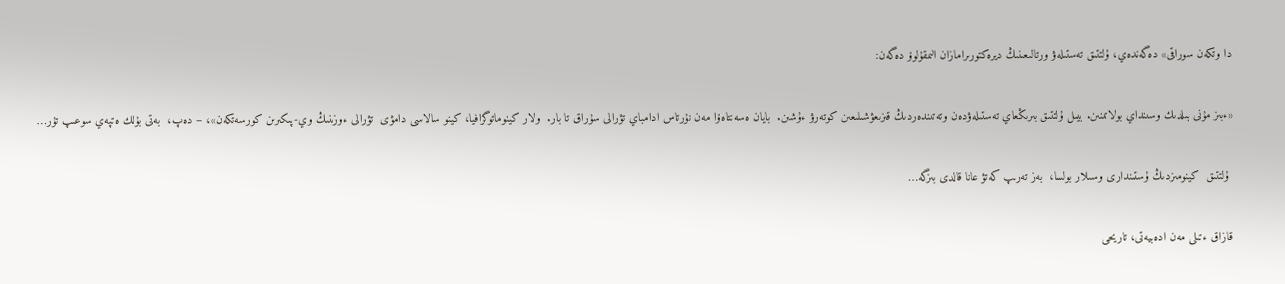دا وتكەن سوراقى» دەگەندەي، ۇلتتىق تەستىلەۋ ورتالىعىنىڭ ديرەكتورىرامازان الىمقۇلوۆ دەگەن:

«ءبىز مۇنى بىلدىك وسىنداي بولاتىنىن. بيىل ۇلتتىق بىرىڭعاي تەستىلەۋدەن وتەتىندەردىڭ قىزىعۋشىلىعىن كوتەرۋ ءۇشىن.  بايان ەسەنتاەۆا مەن نۇرتاس ادامباي تۋرالى سۇراق تا بار.  ولار كينوماتوگرافيا، كينو سالاسى دامۋى  تۋرالى ءوزىنىڭ وي-پىكىرىن كورسەتكەن»، – دەپ،  بەتى بۇلك ەتپەي سوعىپ تۇر…

 ۇلتتىق  كينومىزدىڭ ۇستىندارى وسىلار بولسا،  بەز تەرىپ كەتۋ عانا قالدى بىزگە…

قازاق ءتىلى مەن ادەبيەتى، تاريحى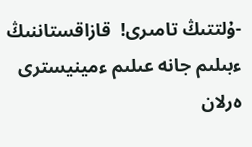-ۇلتتىڭ تامىرى!  قازاقستاننىڭ ءبىلىم جانە عىلىم ءمينيسترى  ەرلان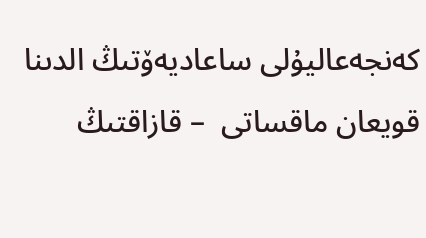كەنجەعاليۇلى ساعاديەۆتىڭ الدىنا قويعان ماقساتى  – قازاقتىڭ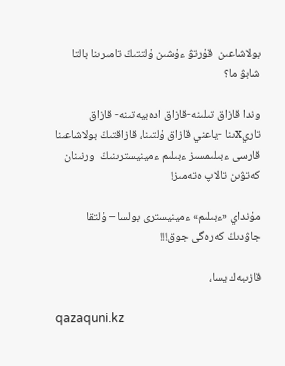بولاشاعىن  قۇرتۋ ءۇشىن ۇلتتىڭ تامىرىنا بالتا شابۋ ما؟

وندا قازاق تىلىنە-قازاق ادەبيەتىنە- قازاق تاريxىنا -ياعني قازاق ۇلتىنا، قازاقتىڭ بولاشاعىنا قارسى ءبىلىمسىز ءبىلىم ءمينيسترىنىڭ  ورنىنان كەتۋىن تالاپ ەتەمىز!

مۇنداي «ءبىلىم» ءمينيسترى بولسا – ۇلتقا جاۋدىڭ كەرەگى جوق!!!

قازىبەك يسا،

qazaquni.kz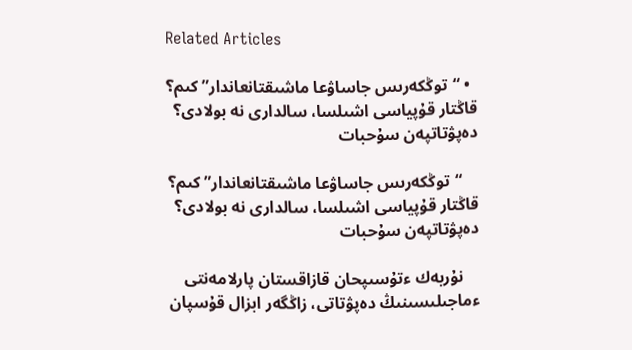Related Articles

  • “توڭكەرىس جاساۋعا ماشىقتانعاندار” كىم؟ قاڭتار قۇپياسى اشىلسا، سالدارى نە بولادى؟ دەپۋتاتپەن سۇحبات

    “توڭكەرىس جاساۋعا ماشىقتانعاندار” كىم؟ قاڭتار قۇپياسى اشىلسا، سالدارى نە بولادى؟ دەپۋتاتپەن سۇحبات

    نۇربەك ءتۇسىپحان قازاقستان پارلامەنتى ءماجىلىسىنىڭ دەپۋتاتى، زاڭگەر ابزال قۇسپان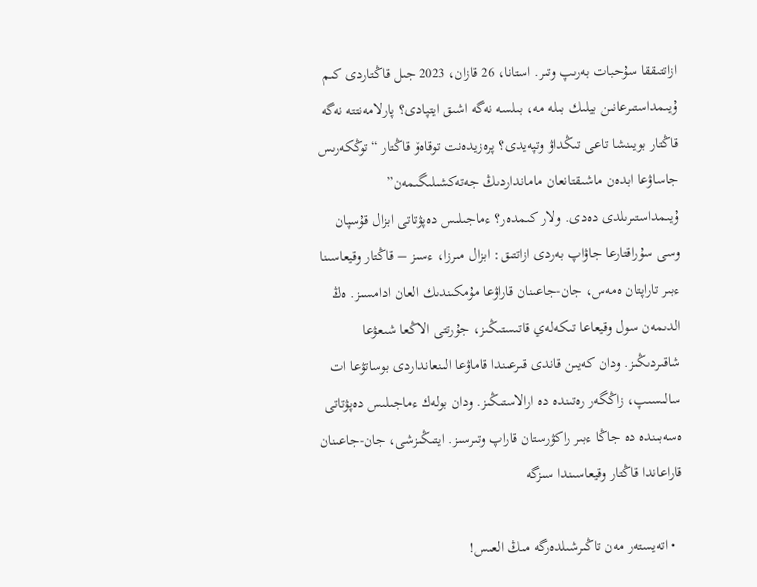ازاتتىققا سۇحبات بەرىپ وتىر. استانا، 26 قازان، 2023 جىل قاڭتاردى كىم ۇيىمداستىرعانىن بيلىك بىلە مە، بىلسە نەگە اشىق ايتپادى؟ پارلامەنتتە نەگە قاڭتار بويىنشا تاعى تىڭداۋ وتپەيدى؟ پرەزيدەنت توقاەۆ قاڭتار “توڭكەرىس جاساۋعا ابدەن ماشىقتانعان مامانداردىڭ جەتەكشىلىگىمەن” ۇيىمداستىرىلدى دەدى. ولار كىمدەر؟ ءماجىلىس دەپۋتاتى ابزال قۇسپان وسى سۇراقتارعا جاۋاپ بەردى ازاتتىق: ابزال مىرزا، ءسىز – قاڭتار وقيعاسىنا ءبىر تاراپتان ەمەس، جان-جاعىنان قاراۋعا مۇمكىندىك العان ادامسىز. ەڭ الدىمەن سول وقيعاعا تىكەلەي قاتىستىڭىز، جۇرتتى الاڭعا شىعۋعا شاقىردىڭىز. ودان كەيىن قاندى قىرعىندا قاماۋعا الىنعانداردى بوساتۋعا ات سالىسىپ، زاڭگەر رەتىندە دە ارالاستىڭىز. ودان بولەك ءماجىلىس دەپۋتاتى ەسەبىندە دە جاڭا ءبىر راكۋرستان قاراپ وتىرسىز. ايتىڭىزشى، جان-جاعىنان قاراعاندا قاڭتار وقيعاسىندا سىزگە

  • اتەيستەر مەن تاڭىرشىلدەرگە مىڭ العىس!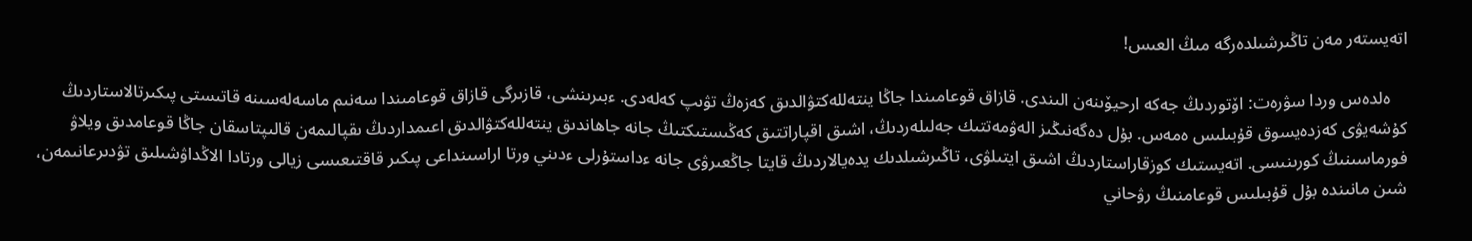اتەيستەر مەن تاڭىرشىلدەرگە مىڭ العىس!

    ەلدەس وردا سۋرەت: اۆتوردىڭ جەكە ارحيۆىنەن الىندى. قازاق قوعامىندا جاڭا ينتەللەكتۋالدىق كەزەڭ تۋىپ كەلەدى. ءبىرىنشى، قازىرگى قازاق قوعامىندا سەنىم ماسەلەسىنە قاتىستى پىكىرتالاستاردىڭ كۇشەيۋى كەزدەيسوق قۇبىلىس ەمەس. بۇل دەگەنىڭىز الەۋمەتتىك جەلىلەردىڭ، اشىق اقپاراتتىق كەڭىستىكتىڭ جانە جاھاندىق ينتەللەكتۋالدىق اعىمداردىڭ ىقپالىمەن قالىپتاسقان جاڭا قوعامدىق ويلاۋ فورماسىنىڭ كورىنىسى. اتەيستىك كوزقاراستاردىڭ اشىق ايتىلۋى، تاڭىرشىلدىك يدەيالاردىڭ قايتا جاڭعىرۋى جانە ءداستۇرلى ءدىني ورتا اراسىنداعى پىكىر قاقتىعىسى زيالى ورتادا الاڭداۋشىلىق تۋدىرعانىمەن، شىن مانىندە بۇل قۇبىلىس قوعامنىڭ رۋحاني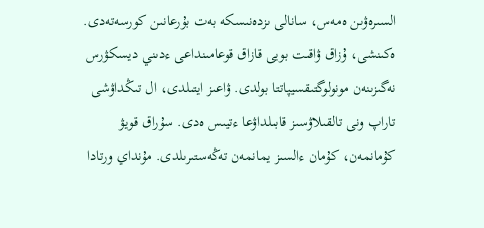السىرەۋىن ەمەس، سانالى ىزدەنىسكە بەت بۇرعانىن كورسەتەدى. ەكىنشى، ۇزاق ۋاقىت بويى قازاق قوعامىنداعى ءدىني ديسكۋرس نەگىزىنەن مونولوگتىقسيپاتتا بولدى. ۋاعىز ايتىلدى، ال تىڭداۋشى تاراپ ونى تالقىلاۋسىز قابىلداۋعا ءتيىس ەدى. سۇراق قويۋ كۇمانمەن، كۇمان ءالسىز يمانمەن تەڭەستىرىلدى. مۇنداي ورتادا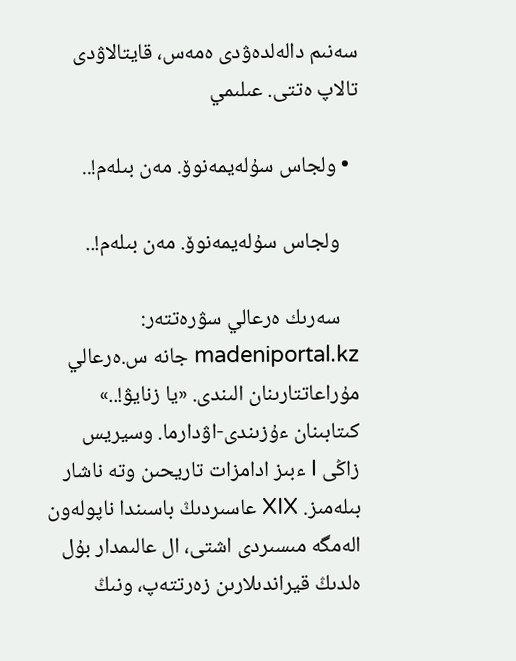سەنىم دالەلدەۋدى ەمەس، قايتالاۋدى تالاپ ەتتى. عىلىمي

  • ولجاس سۇلەيمەنوۆ. مەن بىلەم!..

    ولجاس سۇلەيمەنوۆ. مەن بىلەم!..

    سەرىك ەرعالي سۋرەتتەر: madeniportal.kz جانە س.ەرعالي مۇراعاتتارىنان الىندى. «يا زنايۋ!..» كىتابىنان ءۇزىندى-اۋدارما. وسيريس زاڭى I ءبىز ادامزات تاريحىن وتە ناشار بىلەمىز. XIX عاسىردىڭ باسىندا ناپولەون الەمگە مىسىردى اشتى، ال عالىمدار بۇل ەلدىڭ قيراندىلارىن زەرتتەپ، ونىڭ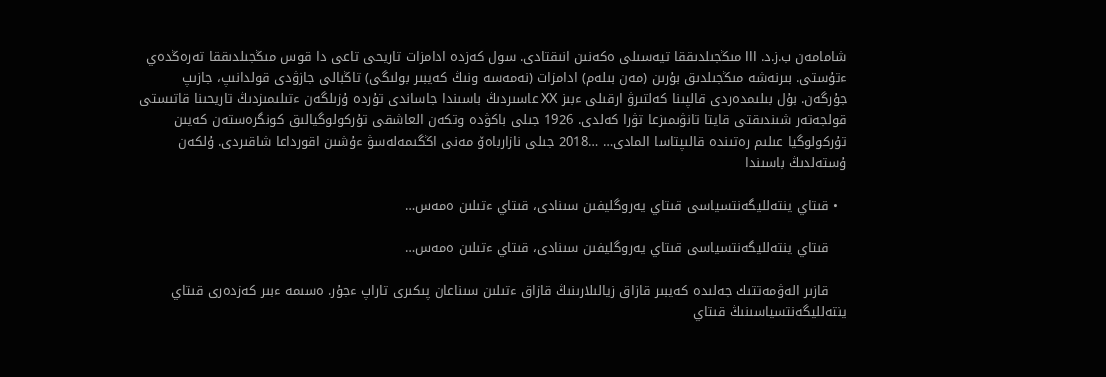شامامەن ب.ز.د. III مىڭجىلدىققا تيەسىلى ەكەنىن انىقتادى. سول كەزدە ادامزات تاريحى تاعى دا قوس مىڭجىلدىققا تەرەڭدەي ءتۇستى. بىرنەشە مىڭجىلدىق بۇرىن (مەن بىلەم) ادامزات (نەمەسە ونىڭ كەيبىر بولىگى) تاڭبالى جازۋدى قولدانىپ، جازىپ جۇرگەن. بۇل بىلىمدەردى قالپىنا كەلتىرۋ ارقىلى ءبىز XX عاسىردىڭ باسىندا جاساندى تۇردە ۇزىلگەن ءتىلىمىزدىڭ تاريحىنا قاتىستى قولجەتەر شىندىقتى قايتا تانۋىمىزعا تۋرا كەلدى. 1926 جىلى باكۋدە وتكەن العاشقى تۇركولوگيالىق كونگرەستەن كەيىن تۇركولوگيا عىلىم رەتىندە قالىپتاسا المادى… …2018 جىلى نازارباەۆ مەنى اڭگىمەلەسۋ ءۇشىن اقورداعا شاقىردى. ۇلكەن ۇستەلدىڭ باسىندا

  • قىتاي ينتەلليگەنتسياسى قىتاي يەروگليفىن سىنادى، قىتاي ءتىلىن ەمەس…

    قىتاي ينتەلليگەنتسياسى قىتاي يەروگليفىن سىنادى، قىتاي ءتىلىن ەمەس…

    قازىر الەۋمەتتىك جەلىدە كەيبىر قازاق زيالىلارىنىڭ قازاق ءتىلىن سىناعان پىكىرى تاراپ ءجۇر. ەسىمە ءبىر كەزدەرى قىتاي ينتەلليگەنتسياسىنىڭ قىتاي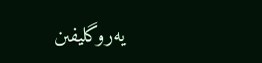يەروگليفىن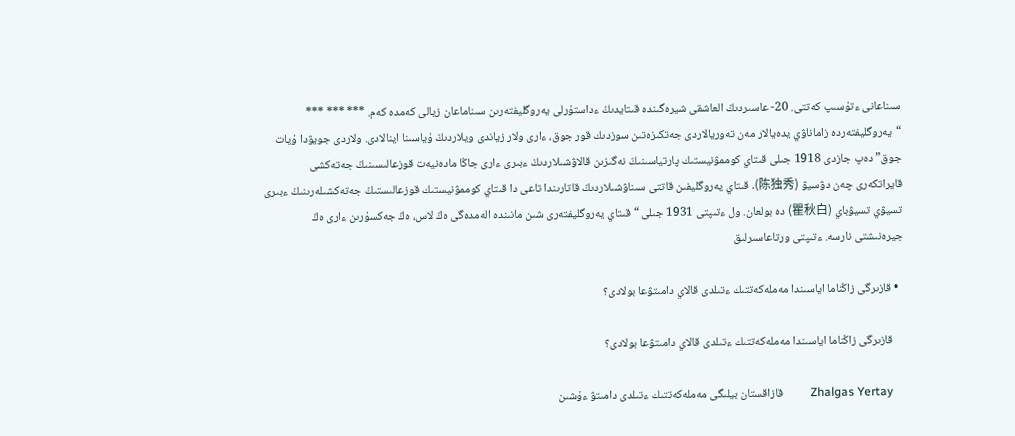سىناعانى ءتۇسىپ كەتتى. 20- عاسىردىڭ العاشقى شيرەگىندە قىتايدىڭ ءداستۇرلى يەروگليفتەرىن سىناماعان زيالى كەمدە كەم. *** *** *** “يەروگليفتەردە زاماناۋي يدەيالار مەن تەوريالاردى جەتكىزەتىن سوزدىك قور جوق، ءارى ولار زياندى ويلاردىڭ ۇياسىنا اينالادى. ولاردى جويۋدا ۇيات جوق” دەپ جازدى 1918 جىلى قىتاي كوممۋنيستىك پارتياسىنىڭ نەگىزىن قالاۋشىلاردىڭ ءبىرى ءارى جاڭا مادەنيەت قوزعالىسىنىڭ جەتەكشى قايراتكەرى چەن دۋسيۋ (陈独秀). قىتاي يەروگليفىن قاتتى سىناۋشىلاردىڭ قاتارىندا تاعى دا قىتاي كوممۋنيستىك قوزعالىستىڭ جەتەكشىلەرىنىڭ ءبىرى تسيۋي تسيۋباي (瞿秋白) دە بولعان. ول ءتىپتى 1931 جىلى “قىتاي يەروگليفتەرى شىن مانىندە الەمدەگى ەڭ لاس، ەڭ جەكسۇرىن ءارى ەڭ جيرەنىشتى نارسە. ءتىپتى ورتاعاسىرلىق

  • قازىرگى زاڭناما اياسىندا مەملەكەتتىك ءتىلدى قالاي دامىتۋعا بولادى؟

    قازىرگى زاڭناما اياسىندا مەملەكەتتىك ءتىلدى قالاي دامىتۋعا بولادى؟

    Zhalgas Yertay         قازاقستان بيلىگى مەملەكەتتىك ءتىلدى دامىتۋ ءۇشىن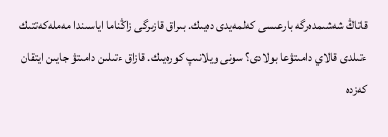قاتاڭ شەشىمدەرگە بارعىسى كەلمەيدى دەيىك. بىراق قازىرگى زاڭناما اياسىندا مەملەكەتتىك ءتىلدى قالاي دامىتۋعا بولادى؟ سونى ويلانىپ كورەيىك. قازاق ءتىلىن دامىتۋ جايىن ايتقان كەزدە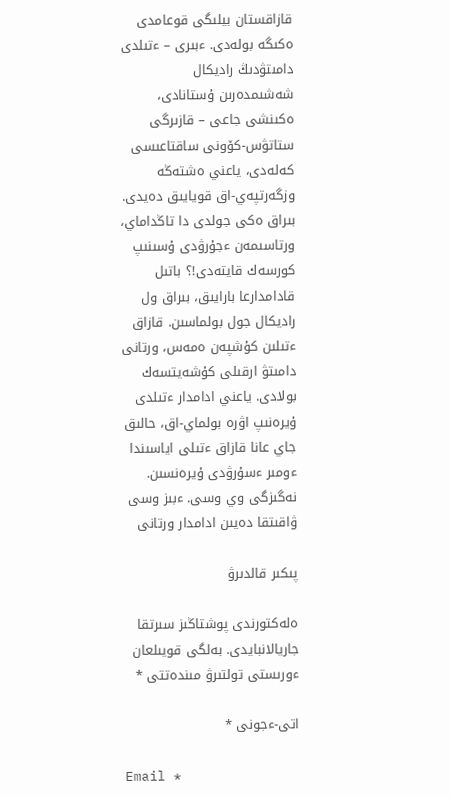قازاقستان بيلىگى قوعامدى ەكىگە بولەدى. ءبىرى – ءتىلدى دامىتۋدىڭ راديكال شەشىمدەرىن ۇستانادى، ەكىنشى جاعى – قازىرگى ستاتۋس-كۆونى ساقتاعىسى كەلەدى، ياعني ەشتەڭە وزگەرتپەي-اق قويايىق دەيدى. بىراق ەكى جولدى دا تاڭداماي، ورتاسىمەن ءجۇرۋدى ۇسىنىپ كورسەك قايتەدى!؟ باتىل قادامدارعا بارايىق، بىراق ول راديكال جول بولماسىن. قازاق ءتىلىن كۇشپەن ەمەس، ورتانى دامىتۋ ارقىلى كۇشەيتسەك بولادى. ياعني ادامدار ءتىلدى ۇيرەنىپ اۋرە بولماي-اق، حالىق جاي عانا قازاق ءتىلى اياسىندا ءومىر ءسۇرۋدى ۇيرەنسىن. نەگىزگى وي وسى. ءبىز وسى ۋاقىتقا دەيىن ادامدار ورتانى

پىكىر قالدىرۋ

ەلەكتورندى پوشتاڭىز سىرتقا جاريالانبايدى. بەلگى قويىلعان ءورىستى تولتىرۋ مىندەتتى *

اتى-ءجونى *

Email *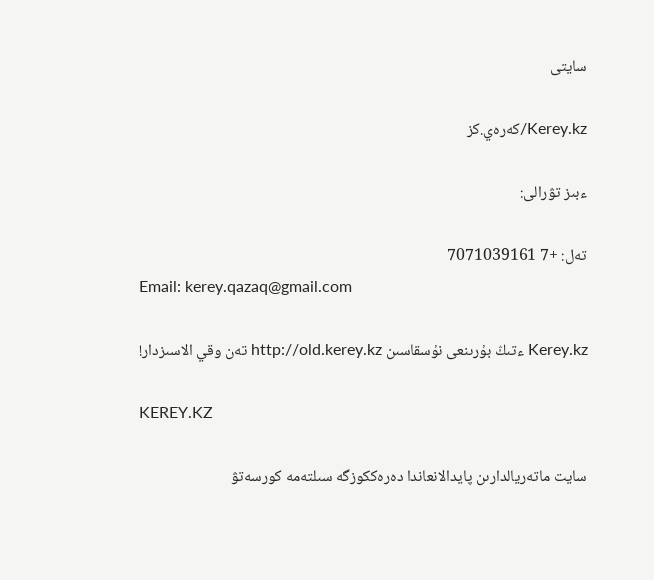سايتى

Kerey.kz/كەرەي.كز

ءبىز تۋرالى:

تەل: +7 7071039161
Email: kerey.qazaq@gmail.com

Kerey.kz ءتىڭ بۇرىنعى نۇسقاسىن http://old.kerey.kz تەن وقي الاسىزدار!

KEREY.KZ

سايت ماتەريالدارىن پايدالانعاندا دەرەككوزگە سىلتەمە كورسەتۋ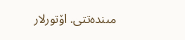مىندەتتى. اۆتورلار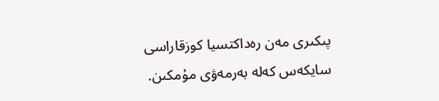پىكىرى مەن رەداكتسيا كوزقاراسى سايكەس كەلە بەرمەۋى مۇمكىن.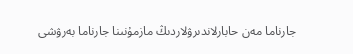جارناما مەن حابارلاندىرۋلاردىڭ مازمۇنىنا جارناما بەرۋشى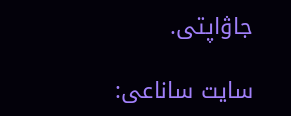جاۋاپتى.

سايت ساناعى: